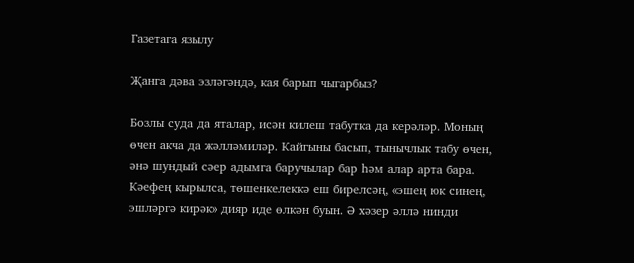Газетага язылу

Җанга дәва эзләгәндә, кая барып чыгарбыз?

Бозлы суда да яталар, исән килеш табутка да керәләр. Моның өчен акча да жәлләмиләр. Кайгыны басып, тынычлык табу өчен, әнә шундый сәер адымга баручылар бар һәм алар арта бара. Кәефең кырылса, төшенкелеккә еш бирелсәң, «эшең юк синең, эшләргә кирәк» дияр иде өлкән буын. Ә хәзер әллә нинди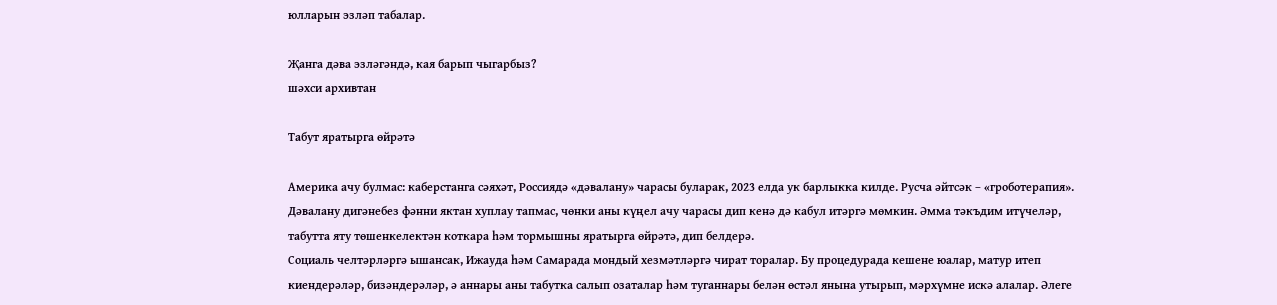юлларын эзләп табалар.

Җанга дәва эзләгәндә, кая барып чыгарбыз?
шәхси архивтан

Табут яратырга өйрәтә

Америка ачу булмас: каберстанга сәяхәт, Россиядә «дәвалану» чарасы буларак, 2023 елда ук барлыкка килде. Русча әйтсәк – «гроботерапия». Дәвалану дигәнебез фәнни яктан хуплау тапмас, чөнки аны күңел ачу чарасы дип кенә дә кабул итәргә мөмкин. Әмма тәкъдим итүчеләр, табутта яту төшенкелектән коткара һәм тормышны яратырга өйрәтә, дип белдерә.
Социаль челтәрләргә ышансак, Ижауда һәм Самарада мондый хезмәтләргә чират торалар. Бу процедурада кешене юалар, матур итеп киендерәләр, бизәндерәләр, ә аннары аны табутка салып озаталар һәм туганнары белән өстәл янына утырып, мәрхүмне искә алалар. Әлеге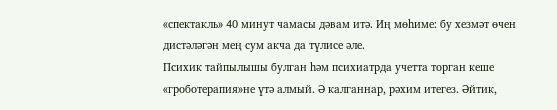«спектакль» 40 минут чамасы дәвам итә. Иң мөһиме: бу хезмәт өчен дистәләгән мең сум акча да түлисе әле.
Психик тайпылышы булган һәм психиатрда учетта торган кеше «гроботерапия»не үтә алмый. Ә калганнар, рәхим итегез. Әйтик,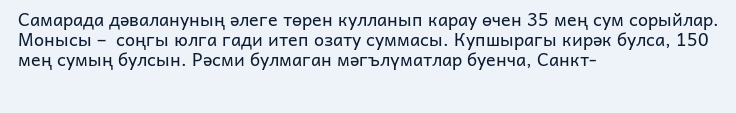Самарада дәвалануның әлеге төрен кулланып карау өчен 35 мең сум сорыйлар. Монысы –  соңгы юлга гади итеп озату суммасы. Купшырагы кирәк булса, 150 мең сумың булсын. Рәсми булмаган мәгълүматлар буенча, Санкт-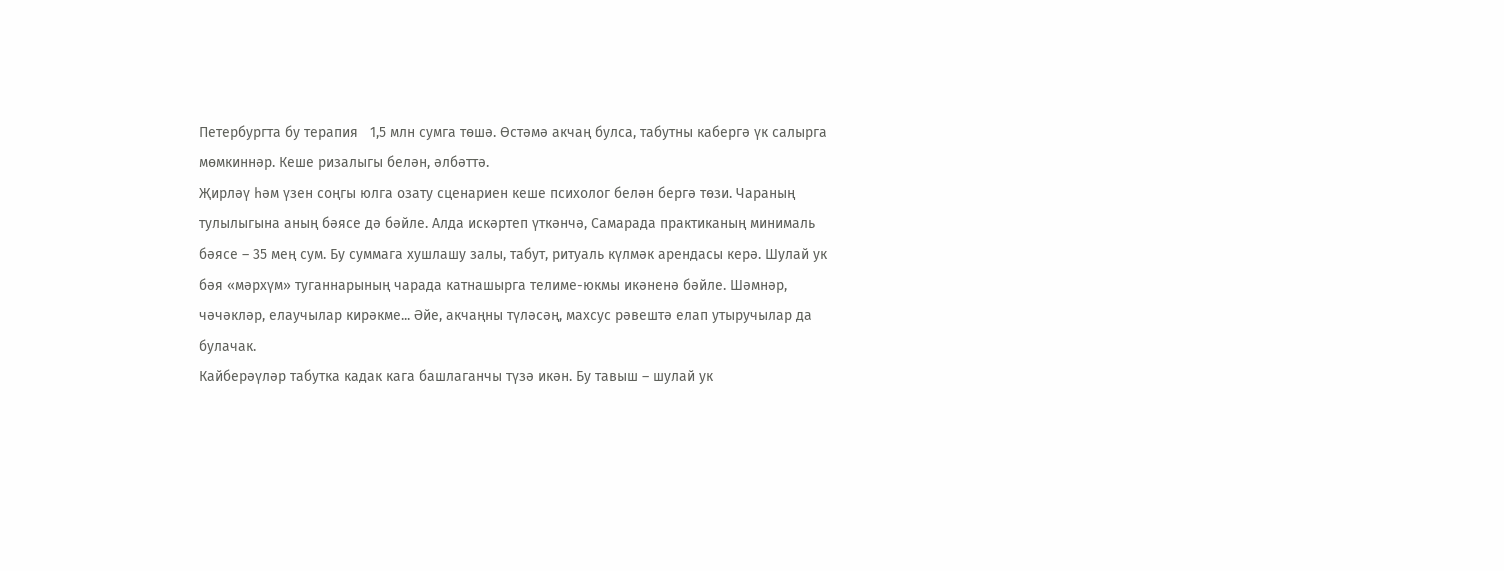Петербургта бу терапия   1,5 млн сумга төшә. Өстәмә акчаң булса, табутны кабергә үк салырга мөмкиннәр. Кеше ризалыгы белән, әлбәттә.
Җирләү һәм үзен соңгы юлга озату сценариен кеше психолог белән бергә төзи. Чараның тулылыгына аның бәясе дә бәйле. Алда искәртеп үткәнчә, Самарада практиканың минималь бәясе – 35 мең сум. Бу суммага хушлашу залы, табут, ритуаль күлмәк арендасы керә. Шулай ук бәя «мәрхүм» туганнарының чарада катнашырга телиме-юкмы икәненә бәйле. Шәмнәр, чәчәкләр, елаучылар кирәкме... Әйе, акчаңны түләсәң, махсус рәвештә елап утыручылар да булачак.
Кайберәүләр табутка кадак кага башлаганчы түзә икән. Бу тавыш – шулай ук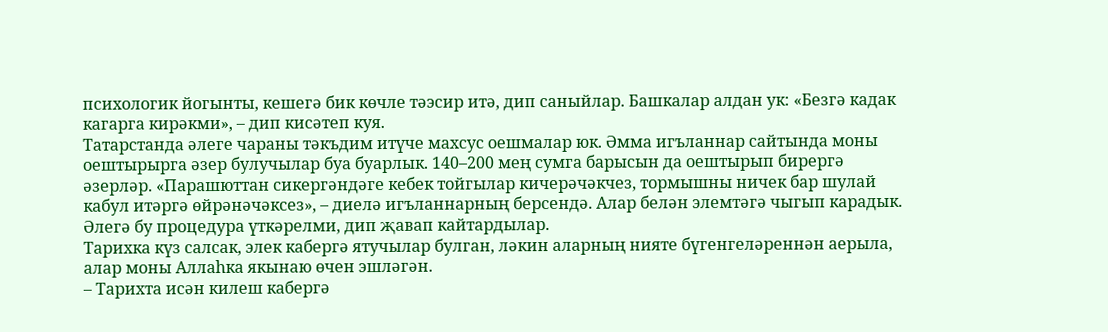психологик йогынты, кешегә бик көчле тәэсир итә, дип саныйлар. Башкалар алдан ук: «Безгә кадак кагарга кирәкми», – дип кисәтеп куя.
Татарстанда әлеге чараны тәкъдим итүче махсус оешмалар юк. Әмма игъланнар сайтында моны оештырырга әзер булучылар буа буарлык. 140–200 мең сумга барысын да оештырып бирергә әзерләр. «Парашюттан сикергәндәге кебек тойгылар кичерәчәкчез, тормышны ничек бар шулай кабул итәргә өйрәнәчәксез», – диелә игъланнарның берсендә. Алар белән элемтәгә чыгып карадык. Әлегә бу процедура үткәрелми, дип җавап кайтардылар.
Тарихка күз салсак, элек кабергә ятучылар булган, ләкин аларның нияте бүгенгеләреннән аерыла,  алар моны Аллаһка якынаю өчен эшләгән.
– Тарихта исән килеш кабергә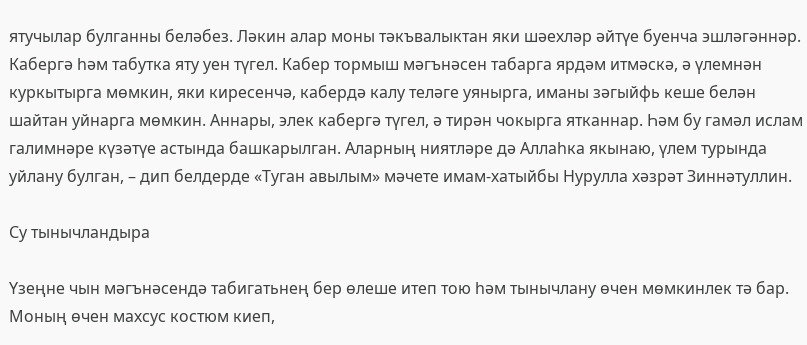ятучылар булганны беләбез. Ләкин алар моны тәкъвалыктан яки шәехләр әйтүе буенча эшләгәннәр. Кабергә һәм табутка яту уен түгел. Кабер тормыш мәгънәсен табарга ярдәм итмәскә, ә үлемнән куркытырга мөмкин, яки киресенчә, кабердә калу теләге уянырга, иманы зәгыйфь кеше белән шайтан уйнарга мөмкин. Аннары, элек кабергә түгел, ә тирән чокырга ятканнар. Һәм бу гамәл ислам галимнәре күзәтүе астында башкарылган. Аларның ниятләре дә Аллаһка якынаю, үлем турында уйлану булган, – дип белдерде «Туган авылым» мәчете имам-хатыйбы Нурулла хәзрәт Зиннәтуллин.

Су тынычландыра

Үзеңне чын мәгънәсендә табигатьнең бер өлеше итеп тою һәм тынычлану өчен мөмкинлек тә бар. Моның өчен махсус костюм киеп,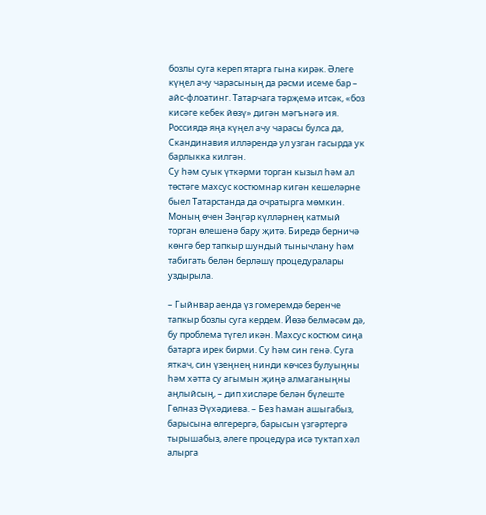бозлы суга кереп ятарга гына кирәк. Әлеге күңел ачу чарасының да рәсми исеме бар – айс-флоатинг. Татарчага тәрҗемә итсәк, «боз кисәге кебек йөзү» дигән мәгънәгә ия. Россиядә яңа күңел ачу чарасы булса да, Скандинавия илләрендә ул узган гасырда ук барлыкка килгән.
Су һәм суык үткәрми торган кызыл һәм ал төстәге махсус костюмнар кигән кешеләрне быел Татарстанда да очратырга мөмкин. Моның өчен Зәңгәр күлләрнең катмый торган өлешенә бару җитә. Биредә берничә көнгә бер тапкыр шундый тынычлану һәм табигать белән берләшү процедуралары уздырыла.

– Гыйнвар аенда үз гомеремдә беренче тапкыр бозлы суга кердем. Йөзә белмәсәм дә, бу проблема түгел икән. Махсус костюм сиңа батарга ирек бирми. Су һәм син генә. Суга яткач, син үзеңнең нинди көчсез булуыңны һәм хәтта су агымын җиңә алмаганыңны аңлыйсың, – дип хисләре белән бүлеште Гөлназ Әүхәдиева. – Без һаман ашыгабыз, барысына өлгерергә, барысын үзгәртергә тырышабыз, әлеге процедура исә туктап хәл алырга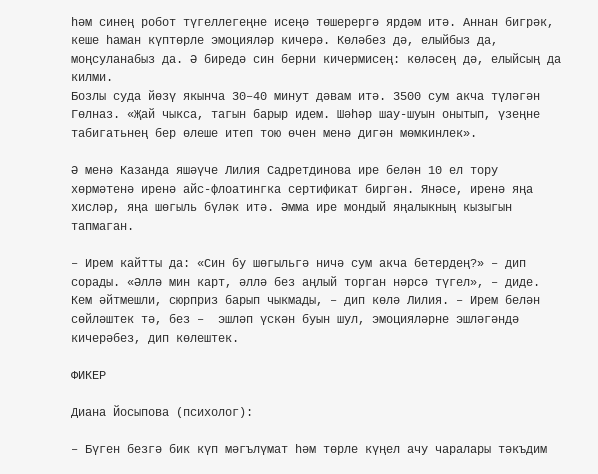һәм синең робот түгеллегеңне исеңә төшерергә ярдәм итә. Аннан бигрәк, кеше һаман күптөрле эмоцияләр кичерә. Көләбез дә, елыйбыз да, моңсуланабыз да. Ә биредә син берни кичермисең: көләсең дә, елыйсың да килми.
Бозлы суда йөзү якынча 30–40 минут дәвам итә. 3500 сум акча түләгән Гөлназ. «Җай чыкса, тагын барыр идем. Шәһәр шау-шуын онытып, үзеңне табигатьнең бер өлеше итеп тою өчен менә дигән мөмкинлек».

Ә менә Казанда яшәүче Лилия Садретдинова ире белән 10 ел тору хөрмәтенә иренә айс-флоатингка сертификат биргән. Янәсе, иренә яңа хисләр, яңа шөгыль бүләк итә. Әмма ире мондый яңалыкның кызыгын тапмаган.

– Ирем кайтты да: «Син бу шөгыльгә ничә сум акча бетердең?» – дип сорады. «Әллә мин карт, әллә без аңлый торган нәрсә түгел», – диде. Кем әйтмешли, сюрприз барып чыкмады, – дип көлә Лилия. – Ирем белән сөйләштек тә, без –  эшләп үскән буын шул, эмоцияләрне эшләгәндә кичерәбез, дип көлештек.

ФИКЕР

Диана Йосыпова (психолог):

– Бүген безгә бик күп мәгълүмат һәм төрле күңел ачу чаралары тәкъдим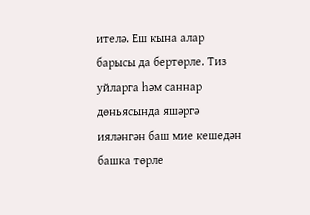ителә. Еш кына алар барысы да бертөрле. Тиз уйларга һәм саннар дөньясында яшәргә ияләнгән баш мие кешедән башка төрле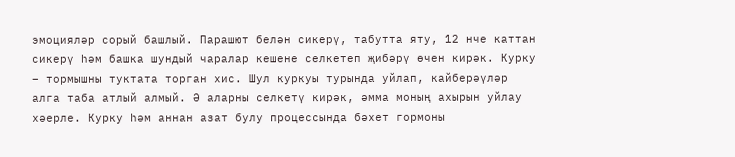эмоцияләр сорый башлый. Парашют белән сикерү, табутта яту, 12 нче каттан сикерү һәм башка шундый чаралар кешене селкетеп җибәрү өчен кирәк. Курку – тормышны туктата торган хис. Шул куркуы турында уйлап, кайберәүләр алга таба атлый алмый. Ә аларны селкетү кирәк, әмма моның ахырын уйлау хәерле. Курку һәм аннан азат булу процессында бәхет гормоны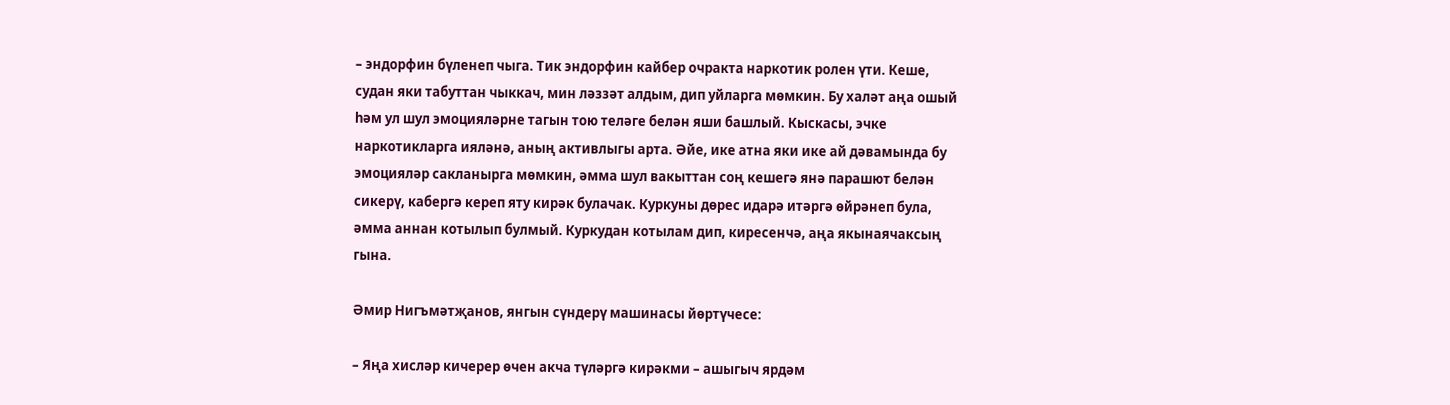– эндорфин бүленеп чыга. Тик эндорфин кайбер очракта наркотик ролен үти. Кеше, судан яки табуттан чыккач, мин ләззәт алдым, дип уйларга мөмкин. Бу халәт аңа ошый һәм ул шул эмоцияләрне тагын тою теләге белән яши башлый. Кыскасы, эчке наркотикларга ияләнә, аның активлыгы арта. Әйе, ике атна яки ике ай дәвамында бу эмоцияләр сакланырга мөмкин, әмма шул вакыттан соң кешегә янә парашют белән сикерү, кабергә кереп яту кирәк булачак. Куркуны дөрес идарә итәргә өйрәнеп була, әмма аннан котылып булмый. Куркудан котылам дип, киресенчә, аңа якынаячаксың гына.

Әмир Нигъмәтҗанов, янгын сүндерү машинасы йөртүчесе:

– Яңа хисләр кичерер өчен акча түләргә кирәкми – ашыгыч ярдәм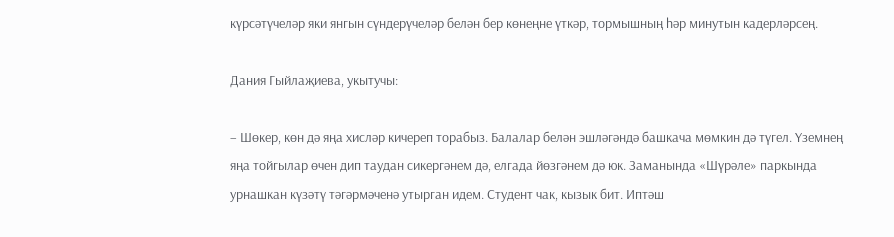күрсәтүчеләр яки янгын сүндерүчеләр белән бер көнеңне үткәр, тормышның һәр минутын кадерләрсең.

Дания Гыйлаҗиева, укытучы:

– Шөкер, көн дә яңа хисләр кичереп торабыз. Балалар белән эшләгәндә башкача мөмкин дә түгел. Үземнең яңа тойгылар өчен дип таудан сикергәнем дә, елгада йөзгәнем дә юк. Заманында «Шүрәле» паркында урнашкан күзәтү тәгәрмәченә утырган идем. Студент чак, кызык бит. Иптәш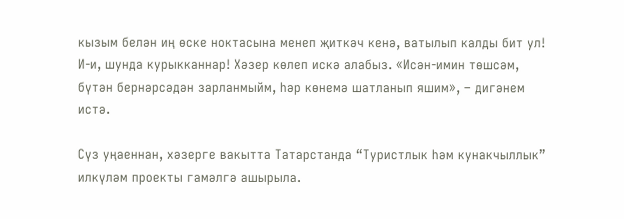кызым белән иң өске ноктасына менеп җиткәч кенә, ватылып калды бит ул! И-и, шунда курыкканнар! Хәзер көлеп искә алабыз. «Исән-имин төшсәм, бүтән бернәрсәдән зарланмыйм, һәр көнемә шатланып яшим», – дигәнем истә.

Сүз уңаеннан, хәзерге вакытта Татарстанда “Туристлык һәм кунакчыллык” илкүләм проекты гамәлгә ашырыла.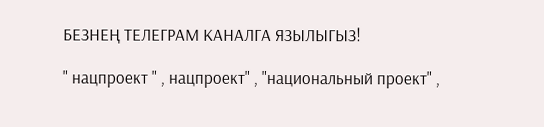БЕЗНЕҢ ТЕЛЕГРАМ КАНАЛГА ЯЗЫЛЫГЫЗ!

" нацпроект " , нацпроект" , "национальный проект" ,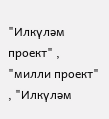"Илкүләм проект" , "милли проект" , "Илкүләм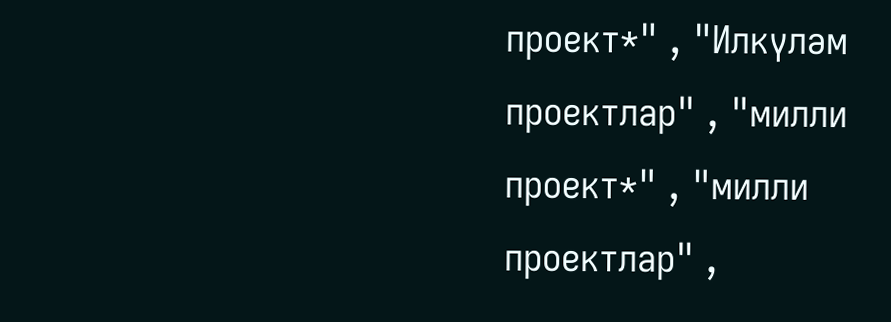проект*" , "Илкүләм проектлар" , "милли проект*" , "милли проектлар" ,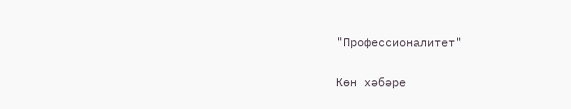"Профессионалитет"

Көн хәбәре